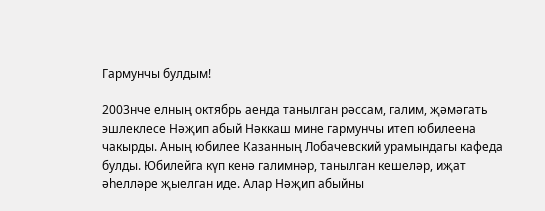Гармунчы булдым!

2003нче елның октябрь аенда танылган рәссам, галим, җәмәгать эшлеклесе Нәҗип абый Нәккаш мине гармунчы итеп юбилеена чакырды. Аның юбилее Казанның Лобачевский урамындагы кафеда булды. Юбилейга күп кенә галимнәр, танылган кешеләр, иҗат әһелләре җыелган иде. Алар Нәҗип абыйны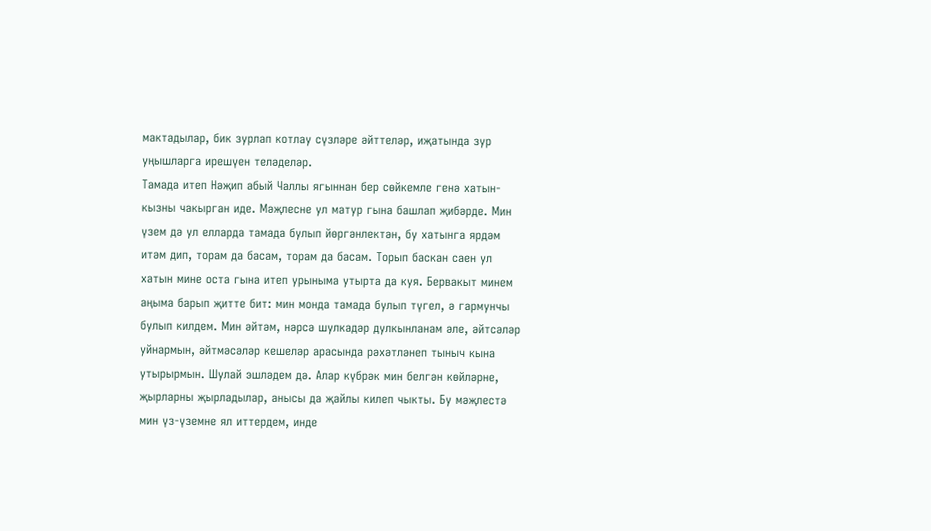мактадылар, бик зурлап котлау сүзләре әйттеләр, иҗатында зур уңышларга ирешүен теләделәр.
Тамада итеп Нәҗип абый Чаллы ягыннан бер сөйкемле генә хатын-кызны чакырган иде. Мәҗлесне ул матур гына башлап җибәрде. Мин үзем дә ул елларда тамада булып йөргәнлектән, бу хатынга ярдәм итәм дип, торам да басам, торам да басам. Торып баскан саен ул хатын мине оста гына итеп урыныма утырта да куя. Бервакыт минем аңыма барып җитте бит: мин монда тамада булып түгел, ә гармунчы булып килдем. Мин әйтәм, нәрсә шулкадәр дулкынланам әле, әйтсәләр уйнармын, әйтмәсәләр кешеләр арасында рәхәтләнеп тыныч кына утырырмын. Шулай эшләдем дә. Алар күбрәк мин белгән көйләрне, җырларны җырладылар, анысы да җайлы килеп чыкты. Бу мәҗлестә мин үз-үземне ял иттердем, инде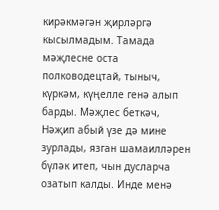кирәкмәгән җирләргә кысылмадым. Тамада мәҗлесне оста полководецтай, тыныч, күркәм, күңелле генә алып барды. Мәҗлес беткәч, Нәҗип абый үзе дә мине зурлады, язган шамаилләрен бүләк итеп, чын дусларча озатып калды. Инде менә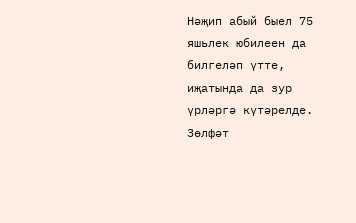Нәҗип абый быел 75 яшьлек юбилеен да билгеләп үтте, иҗатында да зур үрләргә күтәрелде.
Зөлфәт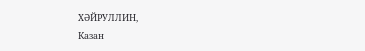ХӘЙРУЛЛИН,
Казан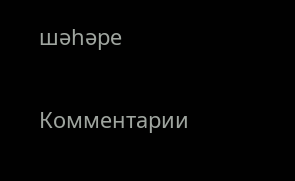шәһәре

Комментарии